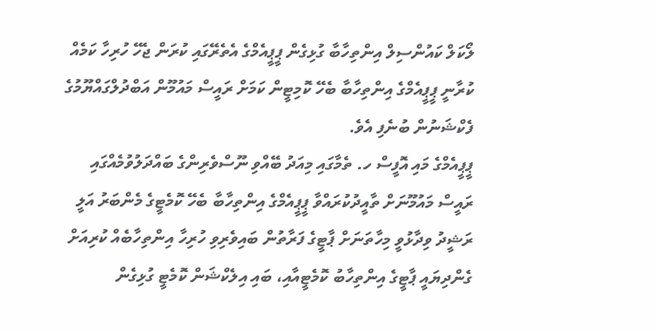ލޯކަލް ކައުންސިލް އިންތިހާބާ ގުޅިގެން ޕީޕީއެމްގެ އެތެރޭގައި ކުރަން ޖެހޭ ހުރިހާ ކަމެއް ކުރާނީ ޕީޕީއެމްގެ އިންތިހާބާ ބެހޭ ކޮމިޓީން ކަމަށް ރައީސް މައުމޫން އަބްދުލްގައްޔޫމުގެ ފެކްޝަނުން ބުނެފި އެވެ.
ޕީޕީއެމްގެ މައި އޮފީސް ހ. ތެމާގައި މިއަދު ބޭއްވި ނޫސްވެރިންގެ ބައްދަލުވުމެއްގައި ރައީސް މައުމޫނަށް ތާއީދުކުރައްވާ ޕީޕީއެމްގެ އިންތިހާބާ ބެހޭ ކޮމެޓީގެ މެންބަރު އަލީ ރަޝީދު ވިދާޅުވީ މިހާތަނަށް ޕާޓީގެ ފަރާތުން ބައިވެރިވި ހުރިހާ އިންތިހާބެއް ކުރިއަށް ގެންދިޔައީ ޕާޓީގެ އިންތިހާބު ކޮމެޓީއާއި، ބައި އިލެކްޝަން ކޮމެޓީ ގުޅިގެން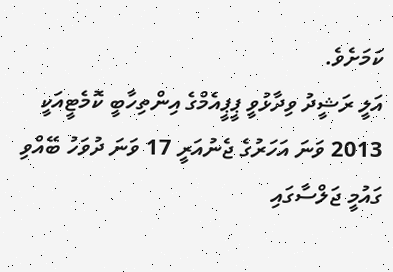ކަމަށެވެ.
އަލީ ރަޝީދު ވިދާޅުވީ ޕީޕީއެމްގެ އިންތިހާބީ ކޮމެޓީއަކީ 2013 ވަނަ އަހަރުގެ ޖެނުއަރީ 17 ވަނަ ދުވަހު ބޭއްވި ގައުމީ ޖަލްސާގައި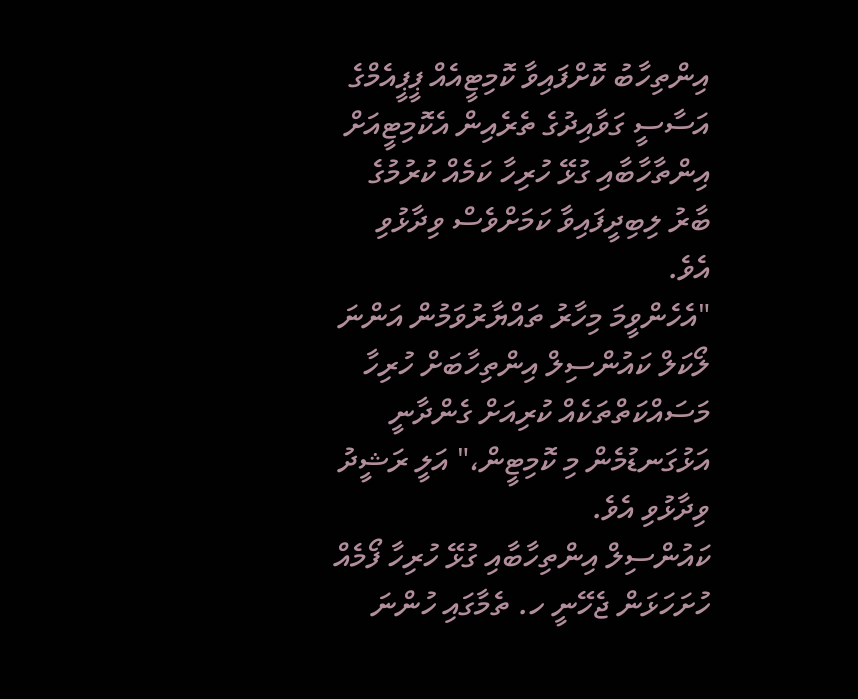އިންތިހާބު ކޮށްފައިވާ ކޮމިޓީއެއް ޕީޕީއެމްގެ އަސާސީ ގަވާއިދުގެ ތެރެއިން އެކޮމިޓީއަށް އިންތާހާބާއި ގުޅޭ ހުރިހާ ކަމެއް ކުރުމުގެ ބާރު ލިބިދީފައިވާ ކަމަށްވެސް ވިދާޅުވި އެވެ.
"އެހެންވީމަ މިހާރު ތައްޔާރުވަމުން އަންނަ ލޯކަލް ކައުންސިލް އިންތިހާބަށް ހުރިހާ މަސައްކަތްތަކެއް ކުރިއަށް ގެންދާނީ އަޅުގަނޑުމެން މި ކޮމިޓީން،" އަލީ ރަޝީދު ވިދާޅުވި އެވެ.
ކައުންސިލް އިންތިހާބާއި ގުޅޭ ހުރިހާ ފޯމެއް ހުށަހަޅަން ޖެހޭނީ ހ. ތެމާގައި ހުންނަ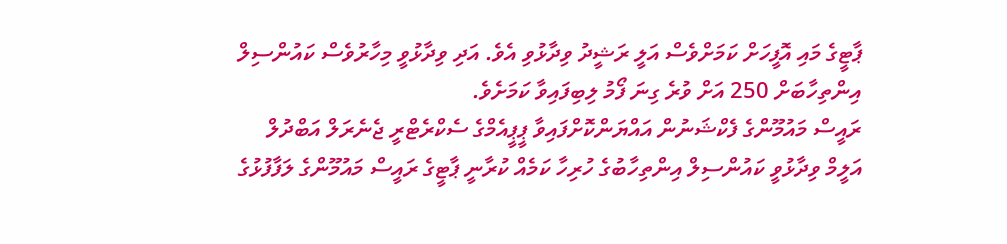ޕާޓީގެ މައި އޮފީހަށް ކަމަށްވެސް އަލީ ރަޝީދު ވިދާޅުވި އެވެ. އަދި ވިދާޅުވީ މިހާރުވެސް ކައުންސިލް އިންތިހާބަށް 250 އަށް ވުރެ ގިނަ ފޯމު ލިބިފައިވާ ކަމަށެވެ.
ރައީސް މައުމޫންގެ ފެކްޝަނުން އައްޔަންކޮށްފައިވާ ޕީޕީއެމްގެ ސެކްރެޓްރީ ޖެނެރަލް އަބްދުލް އަލީމް ވިދާޅުވީ ކައުންސިލް އިންތިހާބުގެ ހުރިހާ ކަމެއް ކުރާނީ ޕާޓީގެ ރައީސް މައުމޫންގެ ލަފާފުޅުގެ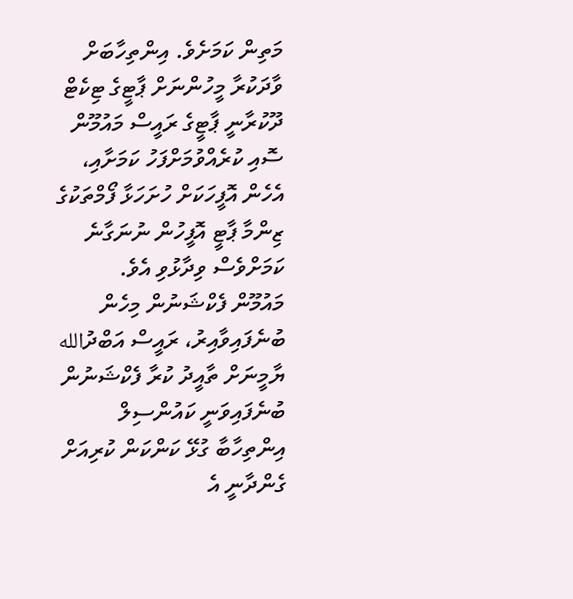މަތިން ކަމަށެވެ. އިންތިހާބަށް ވާދަކުރާ މީހުންނަށް ޕާޓީގެ ޓިކެޓް ދޫކުރާނީ ޕާޓީގެ ރައީސް މައުމޫން ސޮއި ކުރެއްވުމަށްފަހު ކަމަށާއި، އެހެން އޮފީހަކަށް ހުށަހަޅާ ފޯމްތަކުގެ ޒިންމާ ޕާޓީ އޮފީހުން ނުނަގާނެ ކަމަށްވެސް ވިދާޅުވި އެވެ.
މައުމޫން ފެކްޝަނުން މިހެން ބުނެފައިވާއިރު، ރައީސް އަބްދުالله ޔާމީނަށް ތާއީދު ކުރާ ފެކްޝަނުން ބުނެފައިވަނީ ކައުންސިލް އިންތިހާބާ ގުޅޭ ކަންކަން ކުރިއަށް ގެންދާނީ އެ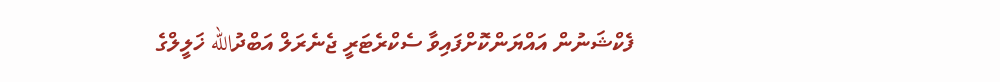ފެކްޝަނުން އައްޔަންކޮށްފައިވާ ސެކްރެޓަރީ ޖެނެރަލް އަބްދުالله ޚަލީލްގެ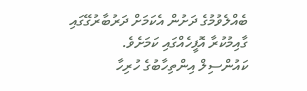ބެއްލެވުމުގެ ދަށުން އެކަމަށް ދަރުބާރުގޭގައި ގާއިމުކުރާ އޮފީހެއްގައި ކަމަށެވެ.
ކައުންސިލް އިންތިހާބުގެ ހުރިހާ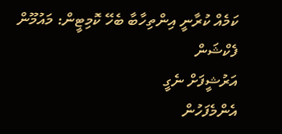ކަމެއް ކުރާނީ އިންތިހާބާ ބެހޭ ކޮމިޓީން: މައުމޫން ފެކްޝަން
އަރުޝީފަށް ނެގީ
އެންމެފަހުން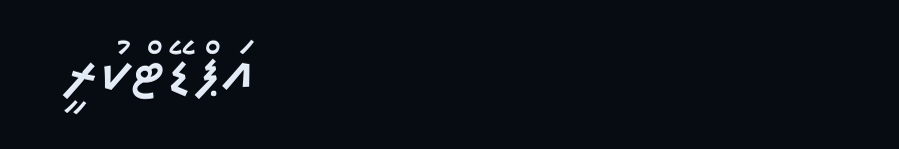އަޕްޑޭޓްކުރީ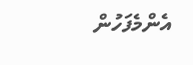އެންމެފަހުން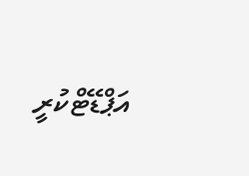އަޕްޑޭޓްކުރީ